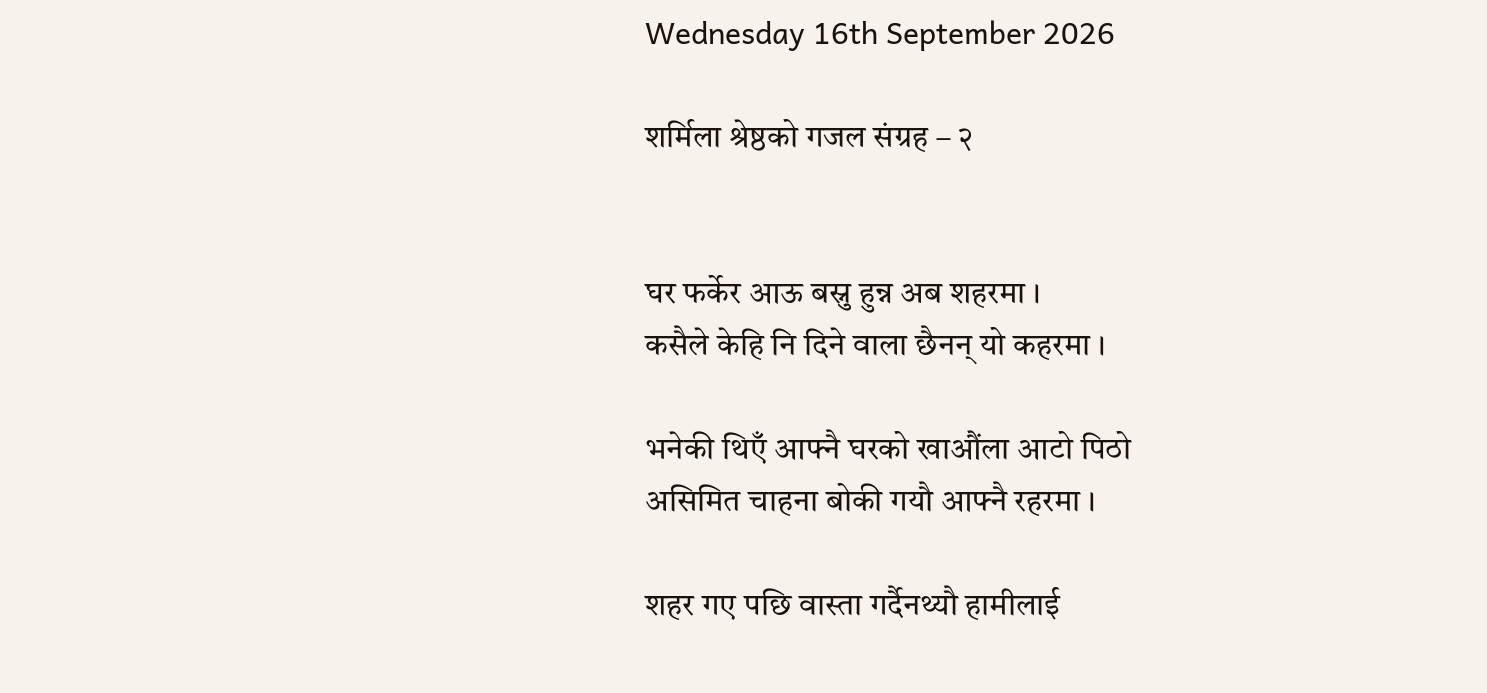Wednesday 16th September 2026

शर्मिला श्रेष्ठको गजल संग्रह – २


घर फर्केर आऊ बस्नु हुन्न अब शहरमा ।
कसैले केहि नि दिने वाला छैनन् यो कहरमा ।

भनेकी थिएँ आफ्नै घरको खाऔंला आटो पिठो
असिमित चाहना बोकी गयौ आफ्नै रहरमा ।

शहर गए पछि वास्ता गर्दैनथ्यौ हामीलाई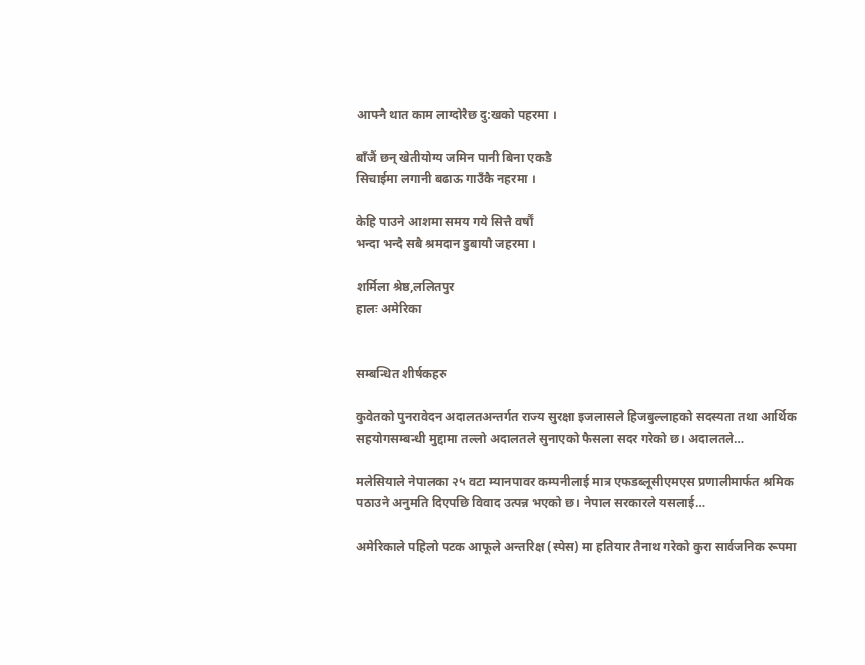आफ्नै थात काम लाग्दोरैछ दु:खको पहरमा ।

बाँजैं छन् खेतीयोग्य जमिन पानी बिना एकडै
सिचाईमा लगानी बढाऊ गाउँकै नहरमा ।

केहि पाउने आशमा समय गये सित्तै वर्षौं
भन्दा भन्दै सबै श्रमदान डुबायौ जहरमा ।

शर्मिला श्रेष्ठ,ललितपुर
हालः अमेरिका


सम्बन्धित शीर्षकहरु

कुवेतको पुनरावेदन अदालतअन्तर्गत राज्य सुरक्षा इजलासले हिजबुल्लाहको सदस्यता तथा आर्थिक सहयोगसम्बन्धी मुद्दामा तल्लो अदालतले सुनाएको फैसला सदर गरेको छ। अदालतले…

मलेसियाले नेपालका २५ वटा म्यानपावर कम्पनीलाई मात्र एफडब्लूसीएमएस प्रणालीमार्फत श्रमिक पठाउने अनुमति दिएपछि विवाद उत्पन्न भएको छ। नेपाल सरकारले यसलाई…

अमेरिकाले पहिलो पटक आफूले अन्तरिक्ष (स्पेस) मा हतियार तैनाथ गरेको कुरा सार्वजनिक रूपमा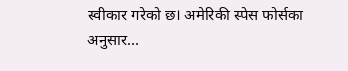स्वीकार गरेको छ। अमेरिकी स्पेस फोर्सका अनुसार…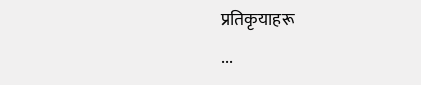प्रतिकृयाहरू
...